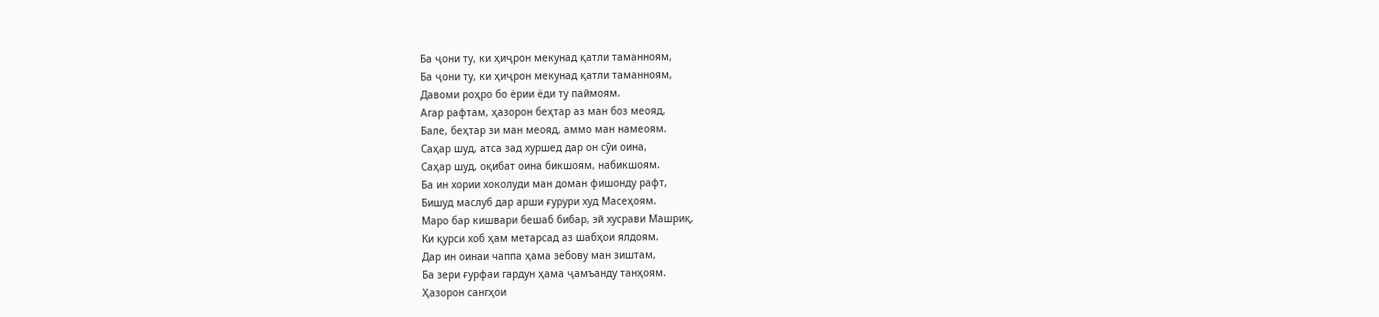Ба ҷони ту, ки ҳиҷрон мекунад қатли таманноям,
Ба ҷони ту, ки ҳиҷрон мекунад қатли таманноям,
Давоми роҳро бо ёрии ёди ту паймоям.
Агар рафтам, ҳазорон беҳтар аз ман боз меояд,
Бале, беҳтар зи ман меояд, аммо ман намеоям.
Саҳар шуд, атса зад хуршед дар он сӯи оина,
Саҳар шуд, оқибат оина бикшоям, набикшоям.
Ба ин хории хоколуди ман доман фишонду рафт,
Бишуд маслуб дар арши ғурури худ Масеҳоям.
Маро бар кишвари бешаб бибар, эй хусрави Машриқ,
Ки қурси хоб ҳам метарсад аз шабҳои ялдоям.
Дар ин оинаи чаппа ҳама зебову ман зиштам,
Ба зери ғурфаи гардун ҳама ҷамъанду танҳоям.
Ҳазорон сангҳои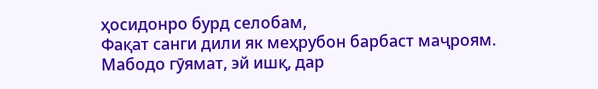ҳосидонро бурд селобам,
Фақат санги дили як меҳрубон барбаст маҷроям.
Мабодо гӯямат, эй ишқ, дар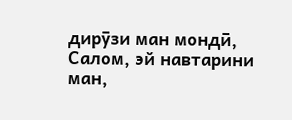дирӯзи ман мондӣ,
Салом, эй навтарини ман,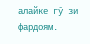алайке гӯ зи фардоям.